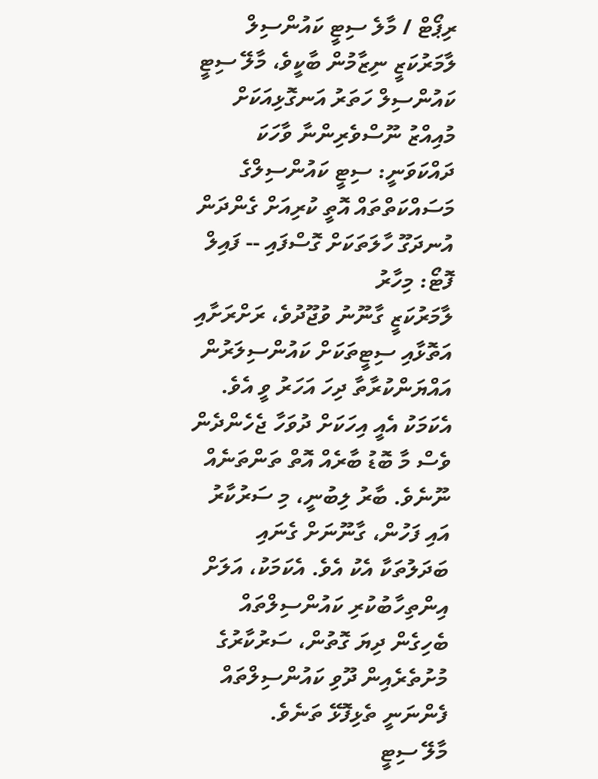ރިޕޯޓް / މާލެ ސިޓީ ކައުންސިލް
ލާމަރުކަޒީ ނިޒާމުން ބާކީވެ، މާލޭ ސިޓީ ކައުންސިލް ހަތަރު އަނގޮޅިއަކަށް
މުއިއްޒު ނޫސްވެރިންނާ ވާހަކަ ދައްކަވަނީ: ސިޓީ ކައުންސިލްގެ މަސައްކަތްތައް އޮތީ ކުރިއަށް ގެންދަން އުނދަގޫ ހާލަތަކަށް ގޮސްފައި -- ފައިލް ފޮޓޯ: މިހާރު
ލާމަރުކަޒީ ގާނޫނު ވުޖޫދުވެ، ރަށްރަށާއި އަތޮޅާއި ސިޓީތަކަށް ކައުންސިލަރުން އައްޔަންކުރާތާ ދިހަ އަހަރު ވީ އެވެ. އެކަމަކު އެއީ އިހަކަށް ދުވަހާ ޖެހެންދެން ވެސް މާ ބޮޑު ބާރެއް އޮތް ތަންތަނެއް ނޫނެވެ. ބާރު ލިބުނީ، މި ސަރުކާރު އައި ފަހުން، ގާނޫނަށް ގެނައި ބަދަލުތަކާ އެކު އެވެ. އެކަމަކު، އަލަށް އިންތިހާބުކުރި ކައުންސިލްތައް ބެހިގެން ދިޔަ ގޮތުން، ސަރުކާރުގެ މުށުތެރެއިން ދޫވި ކައުންސިލްތައް ފެންނަނީ ތެޅިފޮޅޭ ތަނެވެ.
މާލޭ ސިޓީ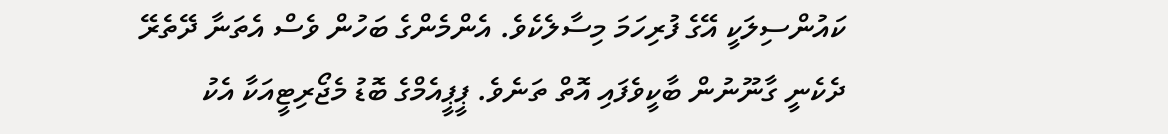ކައުންސިލަކީ އޭގެ ފުރިހަމަ މިސާލެކެވެ. އެންމެންގެ ބަހުން ވެސް އެތަނާ ދޭތެރޭ ދެކެނީ ގާނޫނުން ބާކީވެފައި އޮތް ތަނެވެ. ޕީޕީއެމްގެ ބޮޑު މެޖޯރިޓީއަކާ އެކު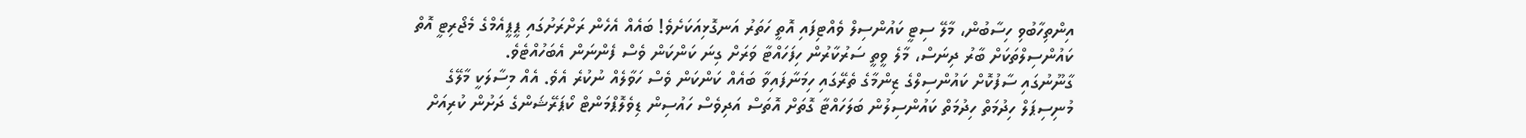އިންތިހާބުވި ހިސާބުން، މާލޭ ސިޓީ ކައުންސިލް ވެއްޓިފައި އޮތީ ހަތަރު އަނގޮޅިއަކަށެވެ! ބައެއް އެހެން ރަށްރަށުގައި ޕީޕީއެމްގެ މެޖޯރިޓީ އޮތް ކައުންސިލްތަކަށް ބާރު ދިނަސް، މާލެ ވީތީ ސަރުކާރުން ހިފަހައްޓާ ވަރަށް ގިނަ ކަންކަން ވެސް ފެންނަން އެބަހުއްޓެވެ.
ގާނޫނުގައި ސާފުކޮށް ކައުންސިލްގެ ޒިންމާގެ ތެރޭގައި ހިމަނާފައިވާ ބައެއް ކަންކަން ވެސް ހަވާލެއް ނުކުރެ އެވެ. އެއް މިސާލަކީ މާލޭގެ މުނިސިޕަލް ހިދުމަތް ހިދުމަތް ކައުންސިލުން ބަލަހައްޓާ ގޮތަށް އޮތަސް އަދިވެސް ހައުސިން ޑިވެލޮޕްމަންޓް ކޯޕަރޭޝަންގެ ދަށުން ކުރިއަށް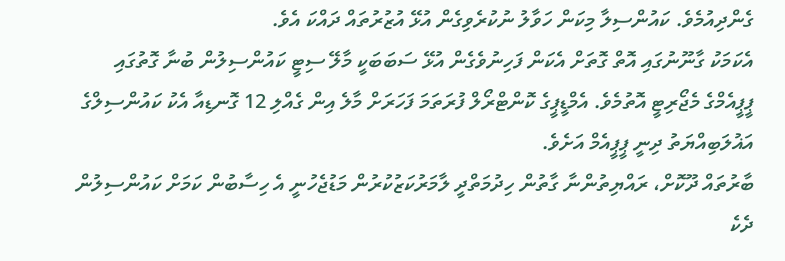ގެންދިއުމެވެ. ކައުންސިލާ މިކަން ހަވާލު ނުކުރެވިގެން އުޅޭ އުޒުރުތައް ދައްކަ އެވެ.
އެކަމަކު ގާނޫނުގައި އޮތް ގޮތަށް އެކަން ފަހިނުވެގެން އުޅޭ ސަބަބަކީ މާލޭ ސިޓީ ކައުންސިލުން ބުނާ ގޮތުގައި ޕީޕީއެމްގެ މެޖޯރިޓީ އޮތުމެވެ. އެމްޑީޕީގެ ކޮންޓްރޯލް ފުރަތަމަ ފަހަރަށް މާލެ އިން ގެއްލި 12 ގޮނޑިއާ އެކު ކައުންސިލްގެ އަޣުލަބިއްޔަތު ދިނީ ޕީޕީއެމް އަށެވެ.
ބާރުތައް ދޫކޮށް، ރައްޔިތުންނާ ގާތުން ހިދުމަތްދީ ލާމަރުކަޒުކުރުން މަޑުޖެހުނީ އެ ހިސާބުން ކަމަށް ކައުންސިލުން ދެކެ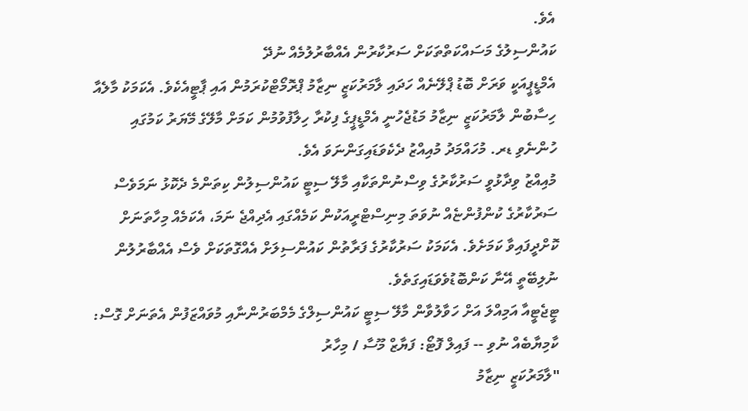އެވެ.
ކައުންސިލުގެ މަސައްކަތްތަކަށް ސަރުކާރުން އެއްބާރުލުމެއް ނުދޭ
އެމްޑީޕީއަކީ ވަރަށް ބޮޑު ޕްލޭނެއް ހަދައި ލާމަރުކަޒީ ނިޒާމު ޕްރޮމޯޓްކުރަމުން އައި ޕާޓީއެކެވެ. އެކަމަކު މާލެއާ ހިސާބުން ލާމަރުކަޒީ ނިޒާމު މަޑުޖެހުނީ އެމްޑީޕީގެ ފިކުރާ ހިލާފުވުމުން ކަމަށް މާލޭގެ މޭޔަރު ކަމުގައި ހުންނެވި ޑރ. މުހައްމަދު މުއިއްޒު ދެކެވަޑައިގަންނަވަ އެވެ.
މުއިއްޒު ވިދާޅުވީ ސަރުކާރުގެ ވިސްނުންތަކާއި މާލޭ ސިޓީ ކައުންސިލުން ކިތަންމެ ދެކޮޅު ނަމަވެސް ސަރުކާރުގެ ކުންފުންޏެއް ނުވަތަ މިނިސްޓްރީއަކުން ކަމެއްގައި އެދިއްޖެ ނަމަ، އެކަމެއް މިހާތަނަށް ކޮށްދީފައިވާ ކަމަށެވެ. އެކަމަކު ސަރުކާރުގެ ފަރާތުން ކައުންސިލަށް އެއްގޮތަކަށް ވެސް އެއްބާރުލުން ނުލިބޭތީ އޭނާ ކަންބޮޑުވެވަޑައިގަތެވެ.
ޓީޖެޓީއާ އަމިއްލަ އަށް ހަވާލުވާން މާލޭ ސިޓީ ކައުންސިލްގެ މެމްބަރުންނާއި މުވައްޒަފުން އެތަނަށް ގޮސް: ކާމިޔާބެއް ނުވި -- ފައިލް ފޮޓޯ: ފަޔާޒް މޫސާ / މިހާރު
"ލާމަރުކަޒީ ނިޒާމު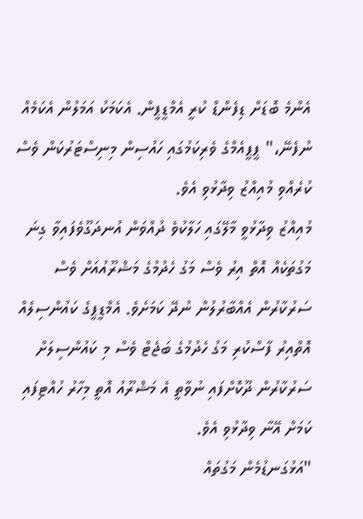އެންމެ ބޮޑަށް ޑިފެންޑް ކުރީ އެމްޑީޕީން. އެކަމަކު އަމަލުން އެކަމެއް ނުފެނޭ،" ޕީޕީއެމްގެ ވެރިކަމުގައި ހައުސިން މިނިސްޓަރުކަން ވެސް ކުރެއްވި މުއިއްޒު ވިދާޅުވި އެވެ.
މުއިއްޒު ވިދާޅުވީ މާލޭގައި ހަލާކުވެ ދުއްވަން އުނދަގޫވެފައިވާ ގިނަ މަގުތަކެއް އޮތް އިރު ވެސް މަގު ހެދުމުގެ މަޝްރޫއުއަށް ވެސް ސަރުކާރުން އެއްބާރުލުން ނުދޭ ކަމަށެވެ. އެމްޑީޕީގެ ކައުންސިލެއް އޮތްއިރު ފާސްކުރި މަގު ހެދުމުގެ ބަޖެޓް ވެސް މި ކައުންސިލަށް ސަރުކާރުން ދޫކޮށްފައި ނުވާތީ އެ މަޝްރޫއު އޮތީ މިހާރު ހުއްޓިފައި ކަމަށް އޭނާ ވިދާޅުވި އެވެ.
"އަޅުގަނޑުމެން މަގުތައް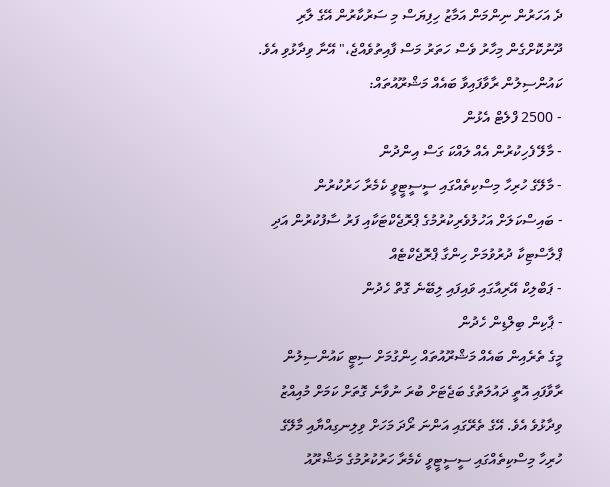ދެ އަހަރުން ނިންމަން އަމާޒު ހިފިޔަސް މި ސަރުކާރުން އޭގެ ލާރި ދޫނުކޮށްގެން މިހާރު ވެސް ހަތަރު މަސް ފާއިތުވެއްޖެ،" އޭނާ ވިދާޅުވި އެވެ.
ކައުންސިލުން ރާވާފައިވާ ބައެއް މަޝްރޫއުތައް:
- 2500 ފްލެޓް އެޅުން
- މާލޭ ފެހިކުރުން އެއް ލައްކަ ގަސް އިންދުން
- މާލޭގެ ހުރިހާ މިސްކިތެއްގައި ސީސީޓީވީ ކެމެރާ ހަރުކުރުން
- ބައިސްކަލަށް އަހުލުވެރިކުރުމުގެ ޕްރޮޖެކްޓަކާއި ފަރު ސާފުކުރުން އަދި ޕްލާސްޓިކާ ދުރުވުމަށް ހިންގާ ޕްރޮޖެކްޓެއް
- ޕަބްލިކް އޭރިއާގައި ވައިފައި ލިބޭނެ ގޮތް ހެދުން
- ޕާކިން ބިލްޑިން ހެދުން
މީގެ ތެރެއިން ބައެއް މަޝްރޫއުތައް ހިންގުމަށް ސިޓީ ކައުންސިލުން ރާވާފައި އޮތީ ދައުލަތުގެ ބަޖެޓަށް ބުރަ ނުވާނެ ގޮތަށް ކަމަށް މުއިއްޒު ވިދާޅުވެ އެވެ. އޭގެ ތެރޭގައި އަންނަ ރޯދަ މަހަށް ވިލިނގިއްޔާއި މާލޭގެ ހުރިހާ މިސްކިތެއްގައި ސީސީޓީވީ ކެމެރާ ހަރުކުރުމުގެ މަޝްރޫއު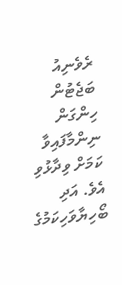ރެވެނިއު ބަޖެޓުން ހިންގަން ނިންމާފައިވާ ކަމަށް ވިދާޅުވި އެވެ. އަދި ބޯހިޔާވަހިކަމުގެ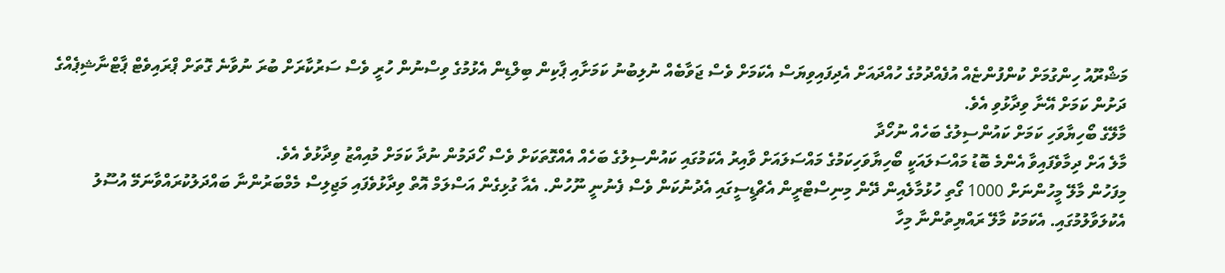މަޝްރޫއު ހިންގުމަށް ކުންފުންޏެއް އުފެއްދުމުގެ ހުއްދައަށް އެދިފައިވިޔަސް އެކަމަށް ވެސް ޖަވާބެއް ނުލިބުނު ކަމަށާއި ޕާކިން ބިލްޑިން އެޅުމުގެ ވިސްނުން ހުރީ ވެސް ސަރުކާރަށް ބުރަ ނުވާނެ ގޮތަށް ޕްރައިވެޓް ޕާޓްނާޝިޕެއްގެ ދަށުން ކަމަށް އޭނާ ވިދާޅުވި އެވެ.
މާލޭގެ ބޯހިޔާވަހި ކަމަށް ކައުންސިލުގެ ބަހެއް ނުހޯދާ
މާލެ އަށް ދިމާވެފައިވާ އެންމެ ބޮޑު މައްސަލައަކީ ބޯހިޔާވަހިކަމުގެ މައްސަލައަށް ވާއިރު އެކަމުގައި ކައުންސިލުގެ ބަހެއް އެއްގޮތަކަށް ވެސް ހޯދަމުން ނުދާ ކަމަށް މުއިއްޒު ވިދާޅުވެ އެވެ.
މިފަހުން މާލޭ މީހުންނަށް 1000 ގޯތި ހުޅުމާލެއިން ދޭން މިނިސްޓްރީން އެޗްޑީސީގައި އެދުނުކަން ވެސް ފެނުނީ ނޫހުން. އެއާ ގުޅިގެން އަސްލަމް އޮތް ވިދާޅުވެފައި މަޖިލިސް މެމްބަރުންނާ ބައްދަލުކުރައްވާނަމޭ އުސޫލު އެކުލަވާލުމުގައި. އެކަމަކު މާލޭ ރައްޔިތުންނާ މިހާ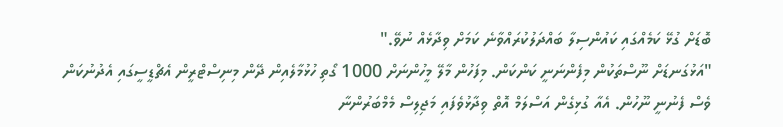ބޮޑަށް ގުޅޭ ކަމެއްގައި ކައުންސިލާ ބައްދަލުކުރައްވާނެ ކަމަށް ވިދާޅެއް ނުވޭ."
"އަޅުގަނޑަށް ނޫސްތަކުން މިފެންނަނީ ކަންކަން. މިފަހުން މާލޭ މީހުންނަށް 1000 ގޯތި ހުޅުމާލެއިން ދޭން މިނިސްޓްރީން އެޗްޑީސީގައި އެދުނުކަން ވެސް ފެނުނީ ނޫހުން. އެއާ ގުޅިގެން އަސްލަމް އޮތް ވިދާޅުވެފައި މަޖިލިސް މެމްބަރުންނާ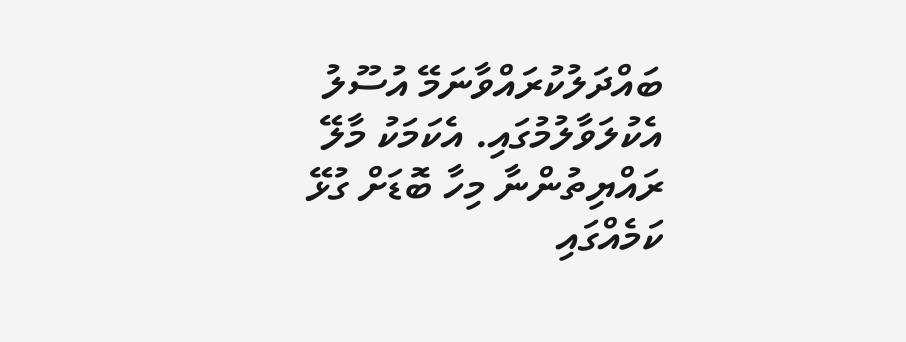ބައްދަލުކުރައްވާނަމޭ އުސޫލު އެކުލަވާލުމުގައި. އެކަމަކު މާލޭ ރައްޔިތުންނާ މިހާ ބޮޑަށް ގުޅޭ ކަމެއްގައި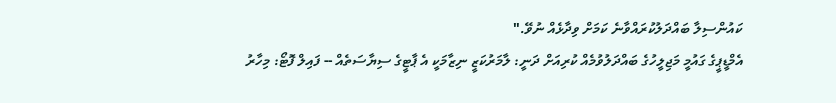ކައުންސިލާ ބައްދަލުކުރައްވާނެ ކަމަށް ވިދާޅެއް ނުވޭ."
އެމްޑީޕީގެ ގައުމީ މަޖިލީހުގެ ބައްދަލުވުމެއް ކުރިއަށް ދަނީ: ލާމަރުކަޒީ ނިޒާމަކީ އެ ޕާޓީގެ ސިޔާސަތެއް -- ފައިލް ފޮޓޯ: މިހާރު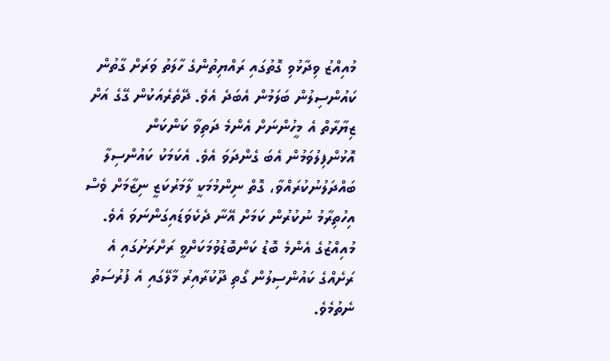މުއިއްޒު ވިދާޅުވި ގޮތުގައި ރައްޔިތުންގެ ހާލަތު ވަރަށް ގާތުން ކައުންސިލުން ބަލަމުން އެބަދެ އެވެ. ދޭތެރެއަކުން ގޭގެ އަށް ޒިޔާރާތް އެ މީހުންނަށް އެންމެ ދަތިވާ ކަންކަން އޮޅުންފިލުވަމުން އެބަ ގެންދަވަ އެވެ. އެކަމަކު ކައުންސިލާ ބައްދަލުނުކުރައްވާ، ގޮތް ނިންމުމަކީ ލާމަރުކަޒީ ނިޒާމަށް ވެސް އިހުތިރާމު ނުކުރުން ކަމަށް އޭނާ ދެކެވަޑައިގަންނަވަ އެވެ.
މުއިއްޒުގެ އެންމެ ބޮޑު ކަންބޮޑުވުމަކަށްވީ ރަށްރަށުގައި އެ ރަށެއްގެ ކައުންސިލުން ގޯތި ދޫކުރާއިރު މާލޭގައި އެ ފުރުސަތު ނެތުމެވެ.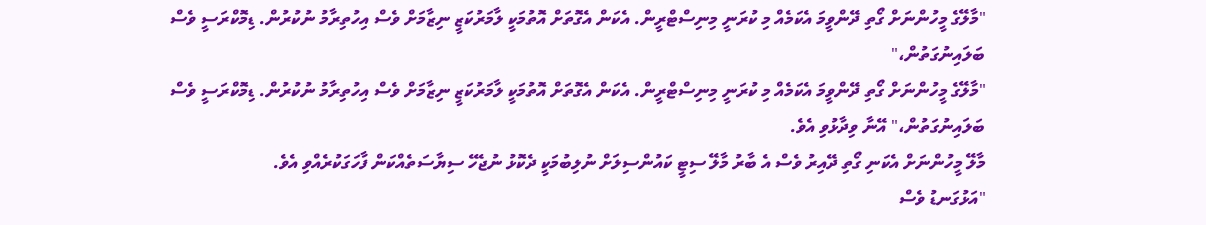"މާލޭގެ މީހުންނަށް ގޯތި ދޭންވީމަ އެކަމެއް މި ކުރަނީ މިނިސްޓްރީން. އެކަން އެގޮތަށް އޮތުމަކީ ލާމަރުކަޒީ ނިޒާމަށް ވެސް އިހުތިރާމު ނުކުރުން. ޑިމޮކްރަސީ ވެސް ބަލައިނުގަތުން،"
"މާލޭގެ މީހުންނަށް ގޯތި ދޭންވީމަ އެކަމެއް މި ކުރަނީ މިނިސްޓްރީން. އެކަން އެގޮތަށް އޮތުމަކީ ލާމަރުކަޒީ ނިޒާމަށް ވެސް އިހުތިރާމު ނުކުރުން. ޑިމޮކްރަސީ ވެސް ބަލައިނުގަތުން،" އޭނާ ވިދާޅުވި އެވެ.
މާލޭ މީހުންނަށް އެކަނި ގޯތި ދޭއިރު ވެސް އެ ބާރު މާލޭ ސިޓީ ކައުންސިލަށް ނުލިބުމަކީ ދެކޮޅު ނުޖެހޭ ސިޔާސަތެއްކަން ފާހަގަކުރެއްވި އެވެ.
"އަޅުގަނޑު ވެސް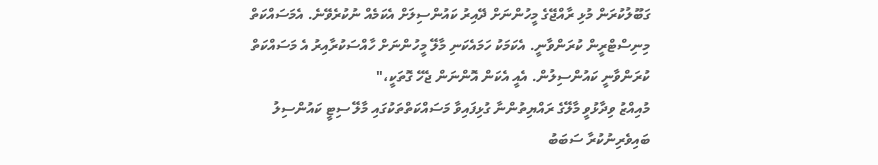ގަބޫލުކުރަން މުޅި ރާއްޖޭގެ މީހުންނަށް ދޭއިރު ކައުންސިލަށް އެކަމެއް ނުކުރެވޭނެ. އެމަސައްކަތް މިނިސްޓްރީން ކުރަންވާނީ. އެކަމަކު ހަމައެކަނި މާލޭ މީހުންނަށް ހާއްސަކުރާއިރު އެ މަސައްކަތް ކުރަންވާނީ ކައުންސިލުން. އެއީ އެކަން އޮންނަން ޖެހޭ ގޮތަކީ،"
މުއިއްޒު ވިދާޅުވީ މާލޭގެ ރައްޔިތުންނާ ގުޅިފައިވާ މަސައްކަތްތަކުގައި މާލޭ ސިޓީ ކައުންސިލު ބައިވެރިނުކުރާ ސަބަބު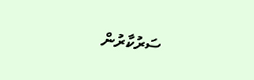ސަރުކާރުން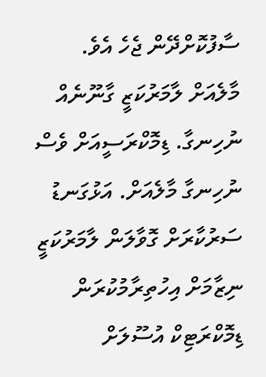ސާފުކޮށްދޭން ޖެހެ އެވެ.
މާލެއަށް ލާމަރުކަޒީ ގާނޫނެއް ނުހިނގާ. ޑިމޮކްރަސީއަށް ވެސް ނުހިނގާ މާލެއަށް. އަޅުގަނޑު ސަރުކާރަށް ގޮވާލަން ލާމަރުކަޒީ ނިޒާމަށް އިހުތިރާމުކުރަން ޑިމޮކްރަޓިކް އުސޫލަށް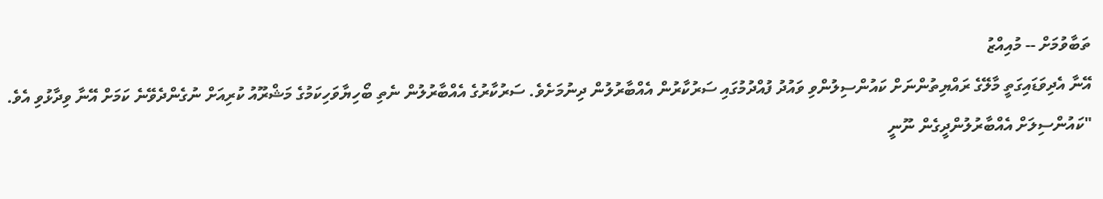ތަބާވުމަށް -- މުއިއްޒު
އޭނާ އެދިވަޑައިގަތީ މާލޭގެ ރައްޔިތުންނަށް ކައުންސިލުންވި ވައުދު ފުއްދުމުގައި ސަރުކާރުން އެއްބާރުލުން ދިނުމަށެވެ. ސަރުކާރުގެ އެއްބާރުލުން ނެތި ބޯހިޔާވަހިކަމުގެ މަޝްރޫއު ކުރިއަށް ނުގެންދެވޭނެ ކަމަށް އޭނާ ވިދާޅުވި އެވެ.
"ކައުންސިލަށް އެއްބާރުލުންދީގެން ނޫނީ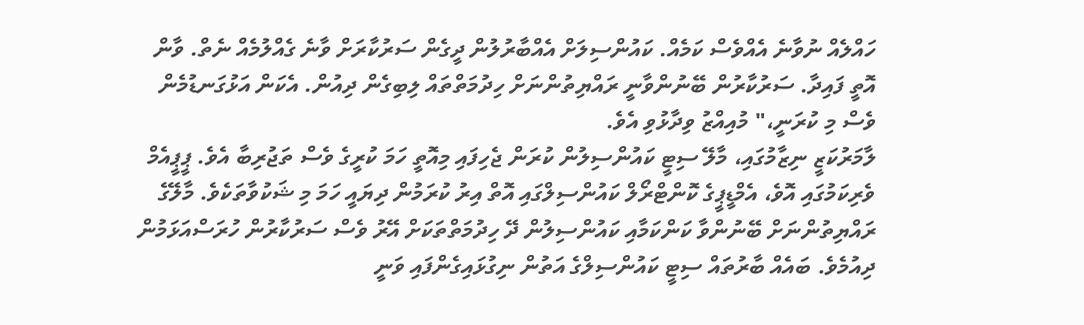ހައްލެއް ނުވާނެ އެއްވެސް ކަމެއް. ކައުންސިލަށް އެއްބާރުލުން ދީގެން ސަރުކާރަށް ވާނެ ގެއްލުމެއް ނެތް. ވާން އޮތީ ފައިދާ. ސަރުކާރުން ބޭނުންވާނީ ރައްޔިތުންނަށް ހިދުމަތްތައް ލިބިގެން ދިއުން. އެކަން އަޅުގަނޑުމެން ވެސް މި ކުރަނީ،" މުއިއްޒު ވިދާޅުވި އެވެ.
ލާމަރުކަޒީ ނިޒާމުގައި، މާލޭ ސިޓީ ކައުންސިލުން ކުރަން ޖެހިފައި މިއޮތީ ހަމަ ކުރީގެ ވެސް ތަޖުރިބާ އެވެ. ޕީޕީއެމް ވެރިކަމުގައި އޮވެ، އެމްޑީޕީގެ ކޮންޓްރޯލް ކައުންސިލްގައި އޮތް އިރު ކުރަމުން ދިޔައީ ހަމަ މި ޝަކުވާތަކެވެ. މާލޭގެ ރައްޔިތުންނަށް ބޭނުންވާ ކަންކަމާއި ކައުންސިލުން ދޭ ހިދުމަތްތަކަށް އޭރު ވެސް ސަރުކާރުން ހުރަސްއަޅަމުން ދިއުމެވެ. ބައެއް ބާރުތައް ސިޓީ ކައުންސިލްގެ އަތުން ނިގުޅައިގެންފައި ވަނީ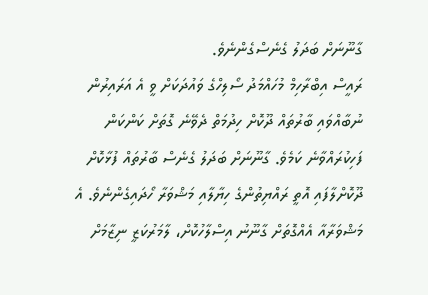ގާނޫނަށް ބަދަލު ގެނެސްގެންނެވެ.
ރައީސް އިބްރާހިމް މުހައްމަދު ސޯލިހްގެ ވައުދަކަށް ވީ އެ އަރައިރުން ނުބާއްވައި ބާރުތައް ދޫކޮށް ހިދުމަތް ދެވޭނެ ގޮތަށް ކަންކަން ފަހިކުރައްވާނެ ކަމެވެ. ގާނޫނަށް ބަދަލު ގެނެސް ބާރުތައް ފުޅާކޮށް ދޫކޮށްލާފައި އޮތީ ރައްޔިތުންގެ ހިޔާލާއި މަޝްވަރާ ހޯދައިގެންނެވެ. އެ މަޝްވަރާއާ އެއްގޮތަށް ގާނޫނު އިސްލާހުކޮށް، ލާމަރުކަޒީ ނިޒާމަށް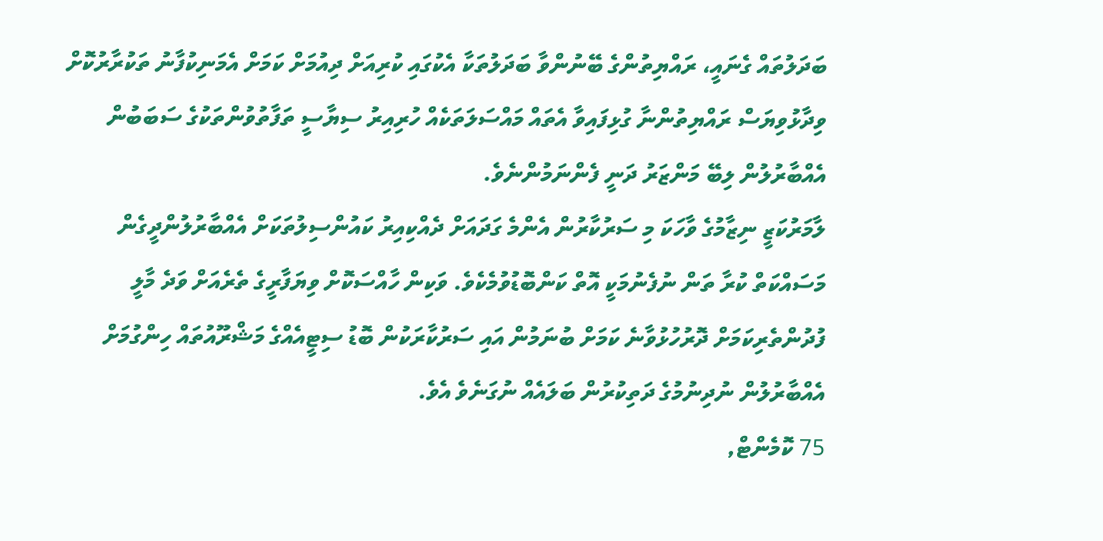ބަދަލުތައް ގެނައީ، ރައްޔިތުންގެ ބޭނުންވާ ބަދަލުތަކާ އެކުގައި ކުރިއަށް ދިއުމަށް ކަމަށް އެމަނިކުފާނު ތަކުރާރުކޮށް ވިދާޅުވިޔަސް ރައްޔިތުންނާ ގުޅިފައިވާ އެތައް މައްސަލަތަކެއް ހުރިއިރު ސިޔާސީ ތަފާތުވުންތަކުގެ ސަބަބުން އެއްބާރުލުން ލިބޭ މަންޒަރު ދަނީ ފެންނަމުންނެވެ.
ލާމަރުކަޒީ ނިޒާމުގެ ވާހަކަ މި ސަރުކާރުން އެންމެ ގަދައަށް ދެއްކިއިރު ކައުންސިލުތަކަށް އެއްބާރުލުންދީގެން މަސައްކަތް ކުރާ ތަން ނުފެނުމަކީ އޮތް ކަންބޮޑުވުމެކެވެ. ވަކިން ހާއްސަކޮށް ވިޔަފާރީގެ ތެރެއަށް ވަދެ މާލީ ފުދުންތެރިކަމަށް ދޮރުހުޅުވާނެ ކަމަށް ބުނަމުން އައި ސަރުކާރަކުން ބޮޑު ސިޓީއެއްގެ މަޝްރޫއުތައް ހިންގުމަށް އެއްބާރުލުން ނުދިނުމުގެ ދަތިކުރުން ބަލައެއް ނުގަނެވެ އެވެ.
75 ކޮމެންޓް,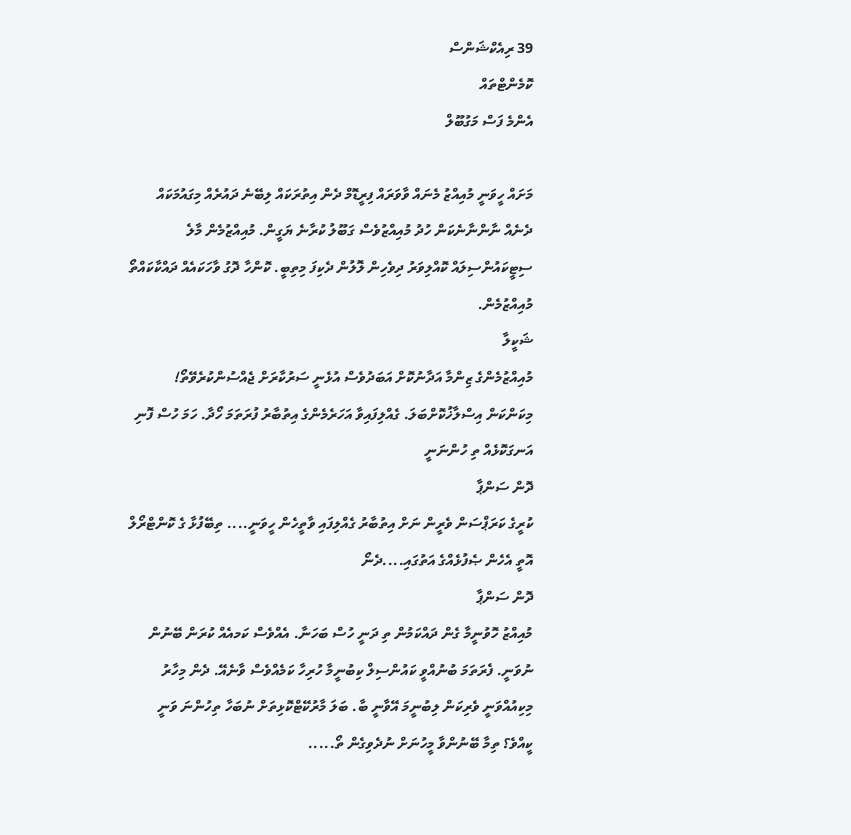39 ރިއެކްޝަންސް
ކޮމެންޓްތައް
އެންމެ ފަސް މަގުބޫލް

މަށައް ހީވަނީ މުއިއްޒު މެނައް ވާވަރައް ފިރީޑޮމް ދެން އިތުރަކައް ލިބޭނެ ދައުރެއް މިގައުމަކައް ދެނެއް ނާންނާނެކަން ހުދު މުއިއްޒުވެސް ގަބޫލު ކުރާނެ ޔަގީން. މުއިއްޒުމެން މާލެ ސިޓީކައުންސިލައް ކޮއްލިވަރު ދިވެހިން ލޮލުން ދެކިފަ މިތިބީ. ކޮންހާ ދޮގު ވާހަކައެއް ދައްކާކައްތޯ މުއިއްޒުމެން.
ޝަކީލާ
މުއިއްޒުމެންގެ ޒިންމާ އަދާނުކޮށް އަބަދުވެސް އުޅެނީ ސަރުކާރަށް ޖެއްސުންކުރެވޭތޯ! މިކަންކަން އިސްލާޚުކޮށްބަލަ. ގެއްލިފައިވާ އަހަރެމެންގެ އިތުބާރު ފުރަތަމަ ހޯދާ. ހަމަ ހުސް ފޮނި އަނގަކޮޅެއް ތި ހުންނަނީ
ދޮން ސަންޕާ
ކުރީގެ ކަރަޕްސަން ވެރީން ނަށް އިތުބާރު ގެއްލިފައި ވާތީހެން ހީވަނީ.... ތިބޭފުޅާ ގެ ކޮންޓްރޯލް އޮތީ އެހެން ޞެފުޅެއްގެ އަތުގައި....ދެނޯ
ދޮން ސަންޕާ
މުއިއްޒު ހޮވުނީމާ ގެން ދައްކަމުން ތި ދަނީ ހުސް ބަހަނާ. އެއްވެސް ކަމއެއް ކުރަން ބޭނުން ނުވަނީ. ފެރަތަމަ ބުނުއްވީ ކައުންސިލް ކިބުނީމާ ހުރިހާ ކަމެއްވެސް ވާނެއޭ. ދެން މިހާރު މިކިއުއްވަނީ ވެރިކަން ލިބުނީމަ އޭވާނީ ބާ. ބަލަ މާރުކޭޓްކޮޅިތަށް ނުބަހާ ތިހުންނަ ވަނީ ކީއްވެ؟ ތިމާ ބޭނުންވާ މީހުނަށް ނުދެވިގެން ތޯ.....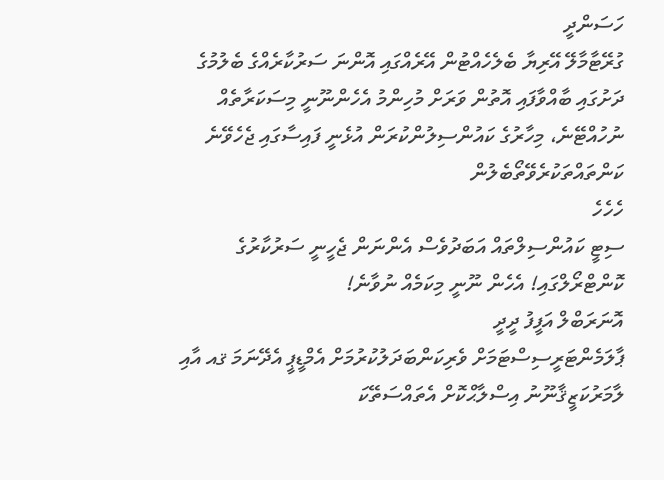ހަސަންދީ
ގުރޭޓާމާލޭ އޭރިޔާ ބެލެހެއްޓުން އޭރެއްގައި އޮންނަ ސަރުކާރެއްގެ ބެލުމުގެ ދަށުގައި ބާއްވާފައި އޮތުން ވަރަށް މުހިންމު އެހެންނޫނީ މިސަކަރާތެއް ނުހުއްޓޭނެ، މިހާރުގެ ކައުންސިލުންކުރަން އުޅެނީ ފައިސާގައި ޖެހެވޭނެ ކަންތައްތަކުރެވޭތޯބެލުން
ހެހެހެ
ސިޓީ ކައުންސިލްތައް އަބަދުވެސް އެންނަން ޖެހީނީ ސަރުކާރުގެ ކޮންޓްރޯލްގައި! އެހެން ނޫނީ މިކަމެއް ނުވާނެ!
އޮނަރަބްލް އަފީފު ދީދީ
ޕާލަމެންޓަރީސިސްޓަމަށް ވެރިކަންބަދަލުކުރުމަށް އެމްޑީޕީ އެދޭނަމަ ޤއ އާއި ލާމަރުކަޒީޤާނޫނު އިސްލާޙްކޮށް އެތައްސަތޭކަ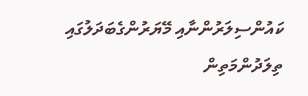ކައުންސިލަރުންނާއި މޭޔަރުންގެބަދަލުގައި ތިލަދުންމަތިން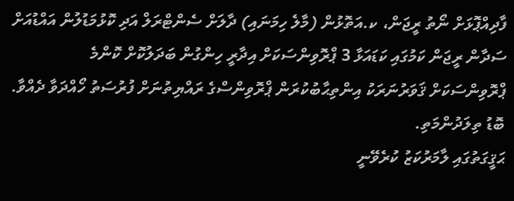ފާދިއްޕޮޅަށް ނޯތު ރީޖަން، ކ.އަތޮޅުން (މާލެ ހިމަނައި) ދާލަށް ސެންޓްރަލް އަދި ކޮޅުމަޑުލުން އައްޑުއަށް ސަދާން ރީޖަން ކަމުގައި ކަޑައަޅާ 3 ޕްރޮވިންސަކަށް އިދާރީ ހިންގުން ބަދަލުކޮށް ކޮންމެ ޕްރޮވިންސަކަށް ޤަވަރުނަރަކު އިންތިޙާބުކުރަން ޕްރޮވިންސްގެ ރައްޔިތުނަށް ފުރުސަތު ހޯއްދަވާ ދެއްވާ.
ބޮޑު ތިލަދުންމަތި.
ޙަޤީގަތުގައި ލާމަރުކަޒު ކުރެވޭނީ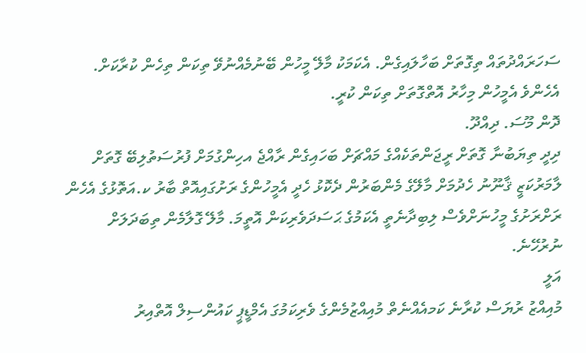ސަހަރައްދުތައް ތިގޮތަށް ބަހާލައިގެން. އެކަމަކު މާލޭ މީހުން ބޭނުމެއްނުވޭ ތިކަން ތިހެން ކުރާކަށް. އެހެންވެ އެމީހުން މިހާރު އޮތްގޮތަށް ތިކަން ކުރީ.
ދޮން މޫސަ. ދިއްދޫ.
ދިދީ ތިޔަބުނާ ގޮތަށް ރީޖަންތަކެއްގެ މައްޗަށް ބަހައިގެން ރާއްޖެ އހިންގުމަށް ފުރުސަތުލިބޭ ގޮތަށް ލާމަރުކަޒީ ޤާނޫނު ހެދުމަށް މާލޭގެ މެންބަރުން ދެކޮޅު ހެދީ އެމީހުންގެ ރަށުގައިއޮތް ބާރު ކ.އަތޮޅުގެ އެހެން ރަށްރަށުގެ މީހުނަށްވެސް ލިބިދާނެތީ އެކަމުގެ ޙަސަދަވެރިކަން އޮތީމަ. މާލޭ ގޮލާމެން ތިބަދަލަށް ނުރުހޭނެ.
އަލީ
މުއިއްޒު ރުޔަސް ކުރާނެ ކަމއެއްނެތް މުއިއްޒުމެންގެ ވެރިކަމުގަ އެމްޑީޕީ ކައުންސިލް އޮތްއިރު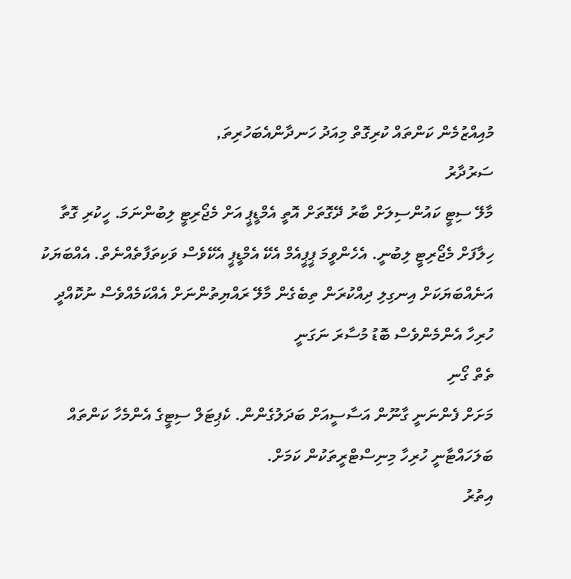މުއިއްޒުމެން ކަންތައް ކުރިގޮތް މިއަދު ހަނދާންއެބަހުރިތަ,
ސަރުދާރު
މާލޭ ސިޓީ ކައުންސިލަށް ބާރު ދޭގޮތަށް އޮތީ އެމްޑީޕީ އަށް މެޖޯރިޓީ ލިބުންނަމަ. ހީކުރި ގޮތާ ހިލާފަށް މެޖޯރިޓީ ލިބުނީ. އެހެންވީމަ ޕީޕީއެމް އެކޭ އެމްޑީޕީ އެކޭވެސް ވަކިތަފާތެއްނެތް. އެއްބަޔަކު އަނެއްބަޔަކަށް އިނގިލި ދިއްކުރަން ތިބެގެން މާލޭ ރައްޔިތުންނަށް އެއްކަމެއްވެސް ނުކޮއްދީ ހުރިހާ އެންމެންވެސް ބޮޑު މުސާރަ ނަގަނީ
ތެތް ގޯނި
މަށަށް ފެންނަނީ ގާނޫން އަސާސީއަށް ބަދަލުގެންން. ކެޕިޓަލް ސިޓީގެ އެންމެހާ ކަންތައް ބަލަހައްޓާނީ ހުރިހާ މިނިސްޓްރީތަކުން ކަމަށް.
އިތުރު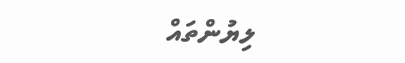ލިޔުންތައް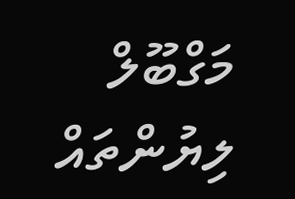މަގްބޫލް ލިޔުންތައް